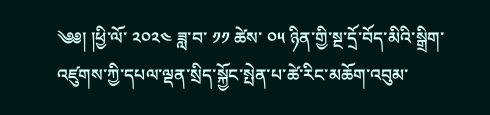༄༅། །ཕྱི་ལོ་ ༢༠༢༤ ཟླ་བ་ ༡༡ ཚེས་ ༠༥ ཉིན་གྱི་སྔ་དྲོ་བོད་མིའི་སྒྲིག་འཛུགས་ཀྱི་དཔལ་ལྡན་སྲིད་སྐྱོང་སྤེན་པ་ཚེ་རིང་མཆོག་འབུམ་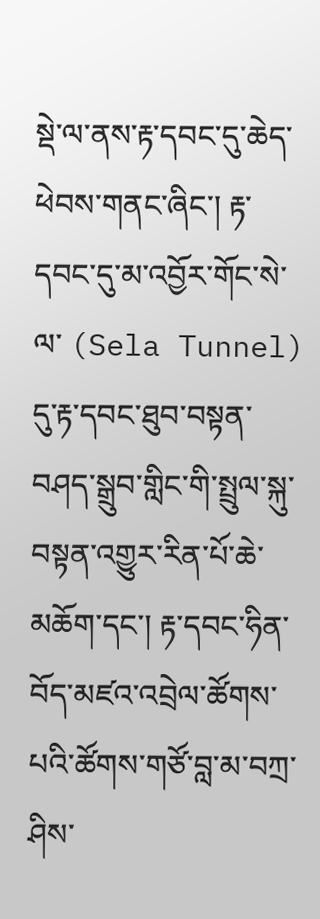སྡེ་ལ་ནས་རྟ་དབང་དུ་ཆེད་ཕེབས་གནང་ཞིང་། རྟ་དབང་དུ་མ་འབྱོར་གོང་སེ་ལ་ (Sela Tunnel) དུ་རྟ་དབང་ཐུབ་བསྟན་བཤད་སྒྲུབ་གླིང་གི་སྤྲུལ་སྐུ་བསྟན་འགྱུར་རིན་པོ་ཆེ་མཆོག་དང་། རྟ་དབང་ཧིན་བོད་མཛའ་འབྲེལ་ཚོགས་པའི་ཚོགས་གཙོ་བླ་མ་བཀྲ་ཤིས་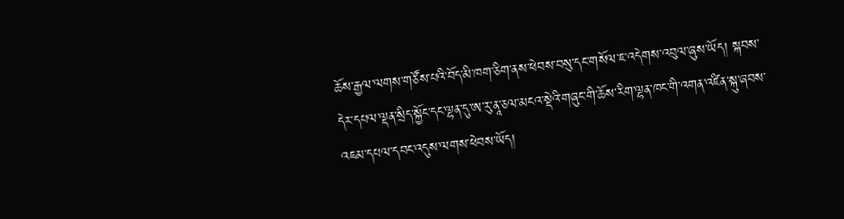ཆོས་རྒྱལ་ལགས་གཙོས་པའི་བོད་མི་ཁག་ཅིག་ནས་ཕེབས་བསུ་དང་གསོལ་ཇ་འདེགས་འབུལ་ཞུས་ཡོད། སྐབས་དེར་དཔལ་ལྡན་སྲིད་སྐྱོང་དང་ལྷན་དུ་ཨ་རུ་ནཱ་ཅལ་མངའ་སྡེའི་གཞུང་གི་ཆོས་རིག་ལྷན་ཁང་གི་འགན་འཛིན་སྐུ་ཞབས་འཇམ་དཔལ་དབང་འདུས་ལགས་ཕེབས་ཡོད།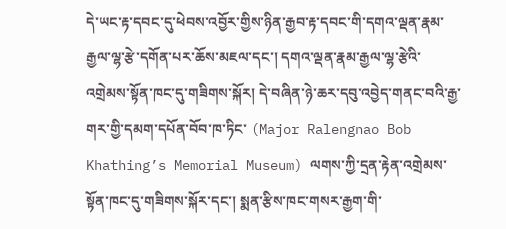དེ་ཡང་རྟ་དབང་དུ་ཕེབས་འབྱོར་གྱིས་ཉིན་རྒྱབ་རྟ་དབང་གི་དགའ་ལྡན་རྣམ་རྒྱལ་ལྷ་རྩེ་དགོན་པར་ཆོས་མཇལ་དང་། དགའ་ལྡན་རྣམ་རྒྱལ་ལྷ་རྩེའི་འགྲེམས་སྟོན་ཁང་དུ་གཟིགས་སྐོར། དེ་བཞིན་ཉེ་ཆར་དབུ་འབྱེད་གནང་བའི་རྒྱ་གར་གྱི་དམག་དཔོན་བོབ་ཁ་ཏིང་ (Major Ralengnao Bob Khathing’s Memorial Museum) ལགས་ཀྱི་དྲན་རྟེན་འགྲེམས་སྟོན་ཁང་དུ་གཟིགས་སྐོར་དང་། སྨན་རྩིས་ཁང་གསར་རྒྱག་གི་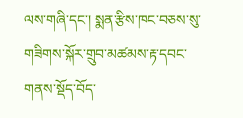ལས་གཞི་དང་། སྨན་རྩིས་ཁང་བཅས་སུ་གཟིགས་སྐོར་གྲུབ་མཚམས་རྟ་དབང་གནས་སྡོད་བོད་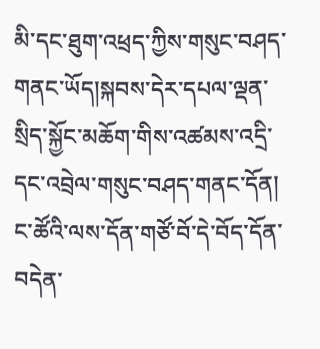མི་དང་ཐུག་འཕྲད་ཀྱིས་གསུང་བཤད་གནང་ཡོད།སྐབས་དེར་དཔལ་ལྡན་སྲིད་སྐྱོང་མཆོག་གིས་འཚམས་འདྲི་དང་འབྲེལ་གསུང་བཤད་གནང་དོན། ང་ཚོའི་ལས་དོན་གཙོ་བོ་དེ་བོད་དོན་བདེན་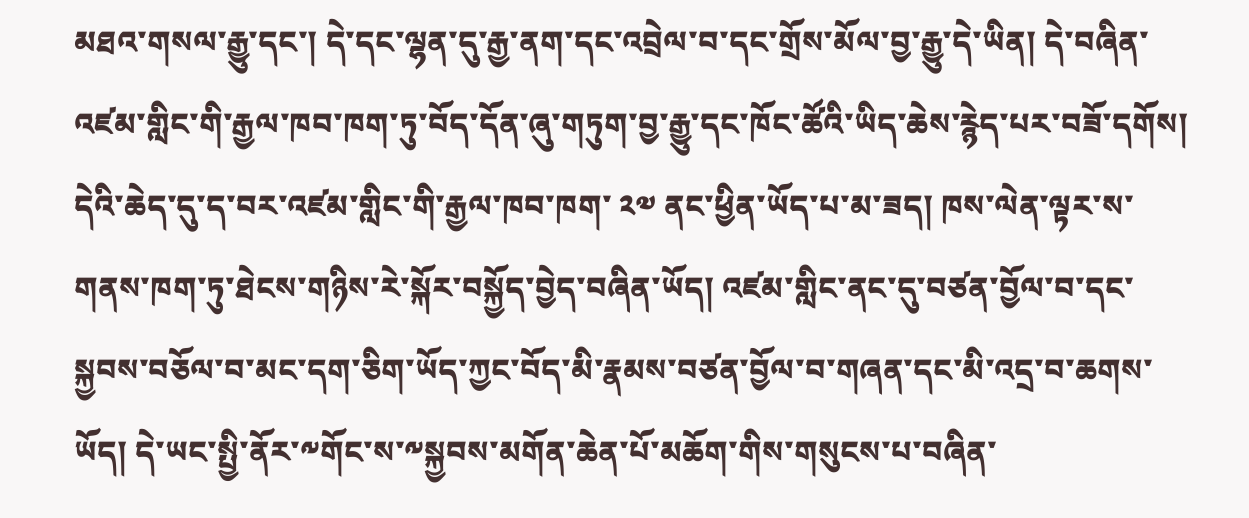མཐའ་གསལ་རྒྱུ་དང་། དེ་དང་ལྷན་དུ་རྒྱ་ནག་དང་འབྲེལ་བ་དང་གྲོས་མོལ་བྱ་རྒྱུ་དེ་ཡིན། དེ་བཞིན་འཛམ་གླིང་གི་རྒྱལ་ཁབ་ཁག་ཏུ་བོད་དོན་ཞུ་གཏུག་བྱ་རྒྱུ་དང་ཁོང་ཚོའི་ཡིད་ཆེས་རྙེད་པར་བཟོ་དགོས། དེའི་ཆེད་དུ་ད་བར་འཛམ་གླིང་གི་རྒྱལ་ཁབ་ཁག་ ༢༧ ནང་ཕྱིན་ཡོད་པ་མ་ཟད། ཁས་ལེན་ལྟར་ས་གནས་ཁག་ཏུ་ཐེངས་གཉིས་རེ་སྐོར་བསྐྱོད་བྱེད་བཞིན་ཡོད། འཛམ་གླིང་ནང་དུ་བཙན་བྱོལ་བ་དང་སྐྱབས་བཅོལ་བ་མང་དག་ཅིག་ཡོད་ཀྱང་བོད་མི་རྣམས་བཙན་བྱོལ་བ་གཞན་དང་མི་འདྲ་བ་ཆགས་ཡོད། དེ་ཡང་སྤྱི་ནོར་༸གོང་ས་༸སྐྱབས་མགོན་ཆེན་པོ་མཆོག་གིས་གསུངས་པ་བཞིན་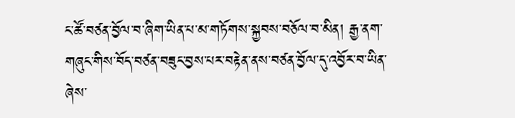ང་ཚོ་བཙན་བྱོལ་བ་ཞིག་ཡིན་པ་མ་གཏོགས་སྐྱབས་བཅོལ་བ་མིན། རྒྱ་ནག་གཞུང་གིས་བོད་བཙན་བཟུང་བྱས་པར་བརྟེན་ནས་བཙན་བྱོལ་དུ་འབྱོར་བ་ཡིན་ཞེས་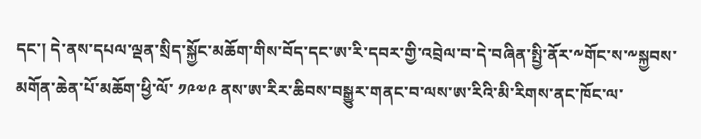དང་། དེ་ནས་དཔལ་ལྡན་སྲིད་སྐྱོང་མཆོག་གིས་བོད་དང་ཨ་རི་དབར་གྱི་འབྲེལ་བ་དེ་བཞིན་སྤྱི་ནོར་༸གོང་ས་༸སྐྱབས་མགོན་ཆེན་པོ་མཆོག་ཕྱི་ལོ་ ༡༩༧༩ ནས་ཨ་རིར་ཆིབས་བསྒྱུར་གནང་བ་ལས་ཨ་རིའི་མི་རིགས་ནང་ཁོང་ལ་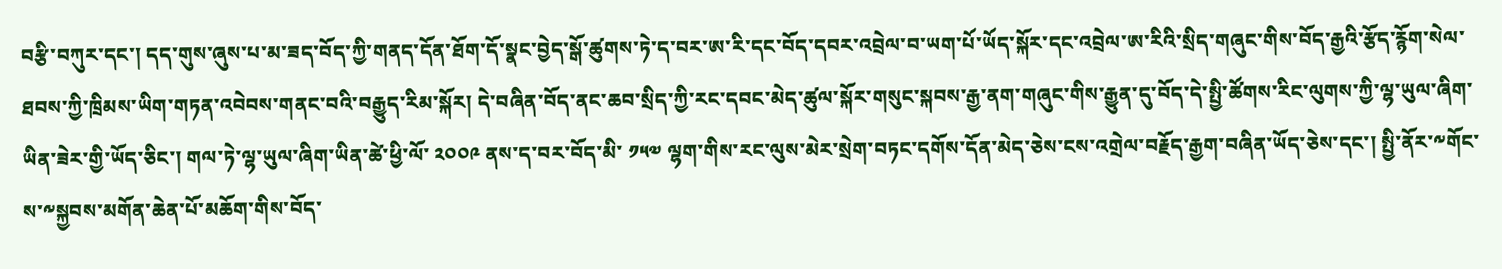བརྩི་བཀུར་དང་། དད་གུས་ཞུས་པ་མ་ཟད་བོད་ཀྱི་གནད་དོན་ཐོག་དོ་སྣང་བྱེད་སྒོ་ཚུགས་ཏེ་ད་བར་ཨ་རི་དང་བོད་དབར་འབྲེལ་བ་ཡག་པོ་ཡོད་སྐོར་དང་འབྲེལ་ཨ་རིའི་སྲིད་གཞུང་གིས་བོད་རྒྱའི་རྩོད་རྙོག་སེལ་ཐབས་ཀྱི་ཁྲིམས་ཡིག་གཏན་འབེབས་གནང་བའི་བརྒྱུད་རིམ་སྐོར། དེ་བཞིན་བོད་ནང་ཆབ་སྲིད་ཀྱི་རང་དབང་མེད་ཚུལ་སྐོར་གསུང་སྐབས་རྒྱ་ནག་གཞུང་གིས་རྒྱུན་དུ་བོད་དེ་སྤྱི་ཚོགས་རིང་ལུགས་ཀྱི་ལྷ་ཡུལ་ཞིག་ཡིན་ཟེར་གྱི་ཡོད་ཅིང་། གལ་ཏེ་ལྷ་ཡུལ་ཞིག་ཡིན་ཚེ་ཕྱི་ལོ་ ༢༠༠༩ ནས་ད་བར་བོད་མི་ ༡༥༧ ལྷག་གིས་རང་ལུས་མེར་སྲེག་བཏང་དགོས་དོན་མེད་ཅེས་ངས་འགྲེལ་བརྗོད་རྒྱག་བཞིན་ཡོད་ཅེས་དང་། སྤྱི་ནོར་༸གོང་ས་༸སྐྱབས་མགོན་ཆེན་པོ་མཆོག་གིས་བོད་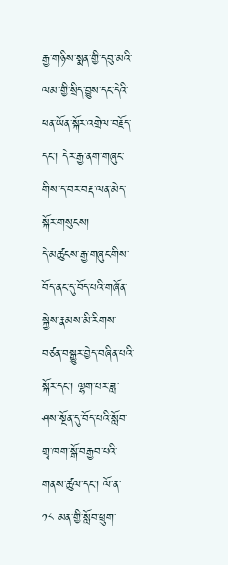རྒྱ་གཉིས་སྨན་གྱི་དབུ་མའི་ལམ་གྱི་སྲིད་བྱུས་དང་དེའི་ཕན་ཡོན་སྐོར་འགྲེལ་བརྗོད་དང་། དེར་རྒྱ་ནག་གཞུང་གིས་ད་བར་བརྡ་ལན་མེད་སྐོར་གསུངས།
དེ་མཚུངས་རྒྱ་གཞུང་གིས་བོད་ནང་དུ་བོད་པའི་གཞོན་སྐྱེས་རྣམས་མི་རིགས་བཙན་བསྒྱུར་བྱེད་བཞིན་པའི་སྐོར་དང་། ལྷག་པར་ཟླ་ཤས་སྔོན་དུ་བོད་པའི་སློབ་གྲྭ་ཁག་སྒོ་བརྒྱབ་པའི་གནས་ཚུལ་དང་། ལོ་ན་ ༡༨ མན་གྱི་སློབ་ཕྲུག་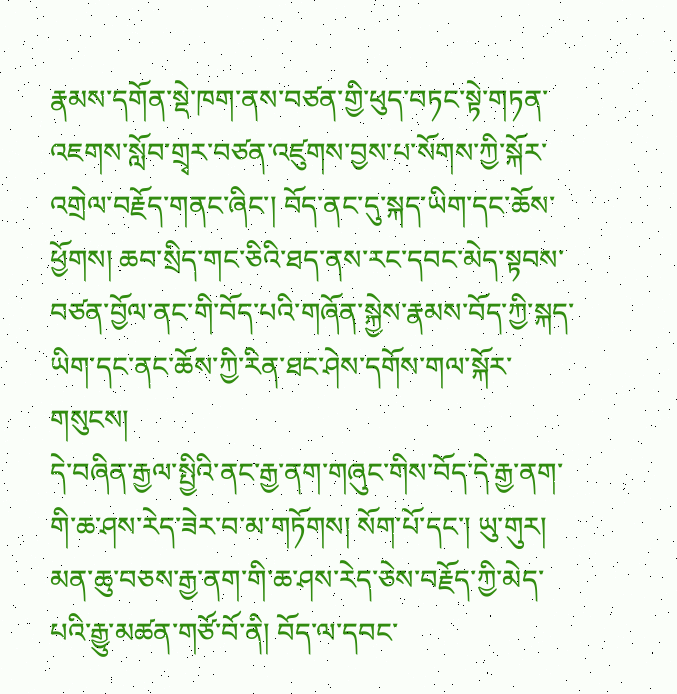རྣམས་དགོན་སྡེ་ཁག་ནས་བཙན་གྱི་ཕུད་བཏང་སྟེ་གཏན་འཇགས་སློབ་གྲྭར་བཙན་འཛུགས་བྱས་པ་སོགས་ཀྱི་སྐོར་འགྲེལ་བརྗོད་གནང་ཞིང་། བོད་ནང་དུ་སྐད་ཡིག་དང་ཆོས་ཕྱོགས། ཆབ་སྲིད་གང་ཅིའི་ཐད་ནས་རང་དབང་མེད་སྟབས་བཙན་བྱོལ་ནང་གི་བོད་པའི་གཞོན་སྐྱེས་རྣམས་བོད་ཀྱི་སྐད་ཡིག་དང་ནང་ཆོས་ཀྱི་རིན་ཐང་ཤེས་དགོས་གལ་སྐོར་གསུངས།
དེ་བཞིན་རྒྱལ་སྤྱིའི་ནང་རྒྱ་ནག་གཞུང་གིས་བོད་དེ་རྒྱ་ནག་གི་ཆ་ཤས་རེད་ཟེར་བ་མ་གཏོགས། སོག་པོ་དང་། ཡུ་གུར། མན་ཆུ་བཅས་རྒྱ་ནག་གི་ཆ་ཤས་རེད་ཅེས་བརྗོད་ཀྱི་མེད་པའི་རྒྱུ་མཚན་གཙོ་བོ་ནི། བོད་ལ་དབང་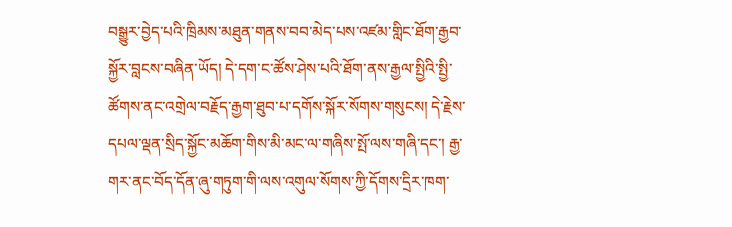བསྒྱུར་བྱེད་པའི་ཁྲིམས་མཐུན་གནས་བབ་མེད་པས་འཛམ་གླིང་ཐོག་རྒྱབ་སྐྱོར་བླངས་བཞིན་ཡོད། དེ་དག་ང་ཚོས་ཤེས་པའི་ཐོག་ནས་རྒྱལ་སྤྱིའི་སྤྱི་ཚོགས་ནང་འགྲེལ་བརྗོད་རྒྱག་ཐུབ་པ་དགོས་སྐོར་སོགས་གསུངས། དེ་རྗེས་དཔལ་ལྡན་སྲིད་སྐྱོང་མཆོག་གིས་མི་མང་ལ་གཞིས་སྤོ་ལས་གཞི་དང་། རྒྱ་གར་ནང་བོད་དོན་ཞུ་གཏུག་གི་ལས་འགུལ་སོགས་ཀྱི་དོགས་དྲིར་ཁག་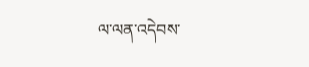ལ་ལན་འདེབས་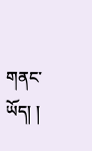གནང་ཡོད། །